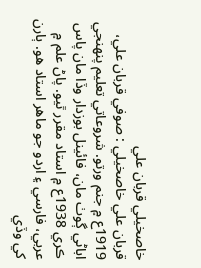خاصخيلي قربان علي
قربان علي خاصخيلي : صوفي قربان علي، 1919ع ۾ جنم ورتو. شروعاتي تعليم پنھنجي اباڻي ڳوٺ مان، فائينل بوزدار وڏا مان پاس ڪري 1938ع ۾ استاد مقرر ٿيو. پاڻ علم ۾ عربي، فارسي ۽ اردو جو ماهر استاد هو. ٻارن کي وڏي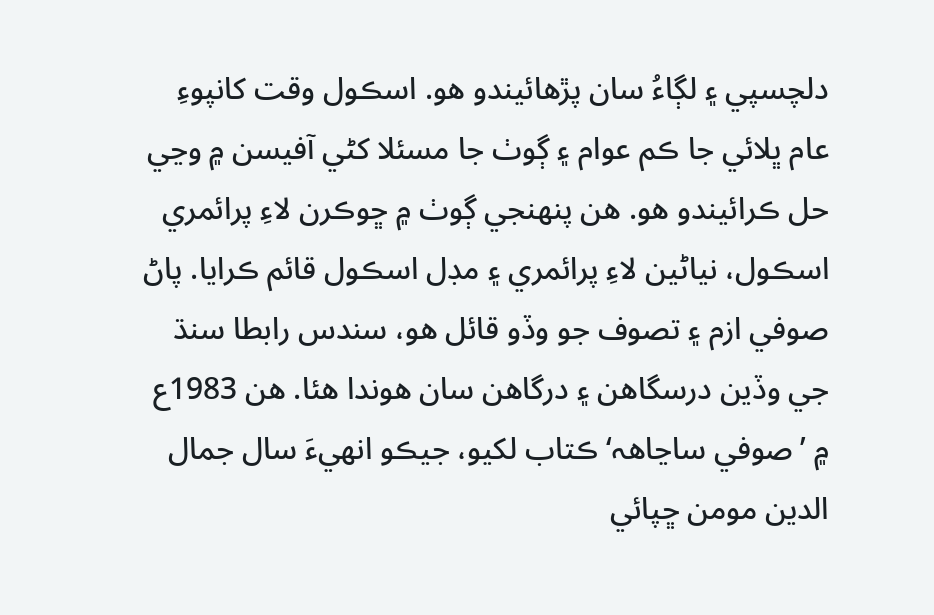دلچسپي ۽ لڳاءُ سان پڙهائيندو هو. اسڪول وقت کانپوءِ عام ڀلائي جا ڪم عوام ۽ ڳوٺ جا مسئلا کڻي آفيسن ۾ وڃي حل ڪرائيندو هو. هن پنھنجي ڳوٺ ۾ ڇوڪرن لاءِ پرائمري اسڪول، نياڻين لاءِ پرائمري ۽ مڊل اسڪول قائم ڪرايا. پاڻ صوفي ازم ۽ تصوف جو وڏو قائل هو، سندس رابطا سنڌ جي وڏين درسگاهن ۽ درگاهن سان هوندا هئا. هن 1983ع ۾ ’صوفي ساڃاھہ‘ ڪتاب لکيو، جيڪو انهيءَ سال جمال الدين مومن ڇپائي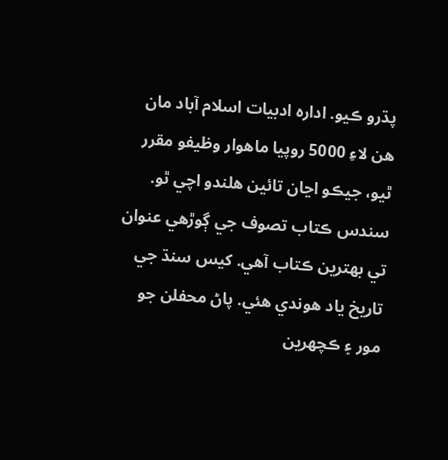پڌرو ڪيو. ادارہ ادبيات اسلام آباد مان هن لاءِ 5000 روپيا ماهوار وظيفو مقرر ٿيو، جيڪو اڃان تائين هلندو اچي ٿو. سندس ڪتاب تصوف جي ڳوڙهي عنوان تي بھترين ڪتاب آهي. کيس سنڌ جي تاريخ ياد هوندي هئي. پاڻ محفلن جو مور ۽ ڪچهرين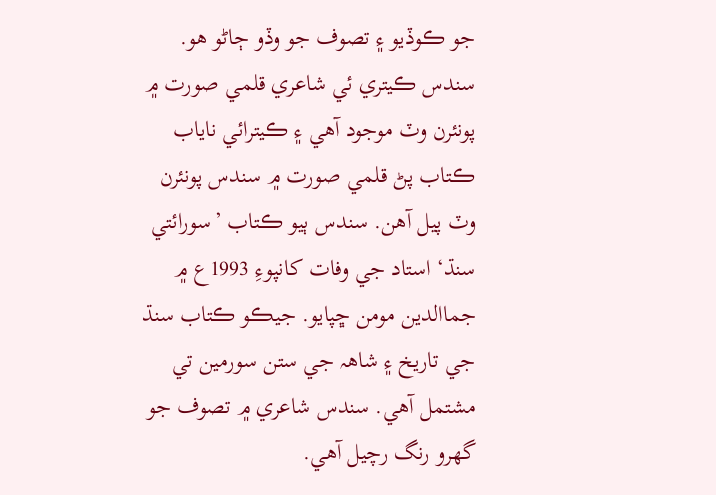جو ڪوڏيو ۽ تصوف جو وڏو ڄاڻو هو. سندس ڪيتري ئي شاعري قلمي صورت ۾ پونئرن وٽ موجود آهي ۽ ڪيترائي ناياب ڪتاب پڻ قلمي صورت ۾ سندس پونئرن وٽ پيل آهن. سندس ٻيو ڪتاب ’سورائتي سنڌ‘ استاد جي وفات کانپوءِ 1993ع ۾ جماالدين مومن ڇپايو. جيڪو ڪتاب سنڌ جي تاريخ ۽ شاھہ جي ستن سورمين تي مشتمل آهي. سندس شاعري ۾ تصوف جو گهرو رنگ رچيل آهي.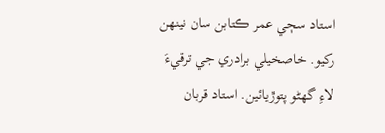استاد سڄي عمر ڪتابن سان نينھن رکيو. خاصخيلي برادري جي ترقيءَ لاءِ گهڻو پتوڙيائين. استاد قربان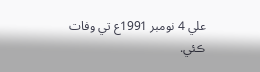علي 4 نومبر 1991ع تي وفات ڪئي.